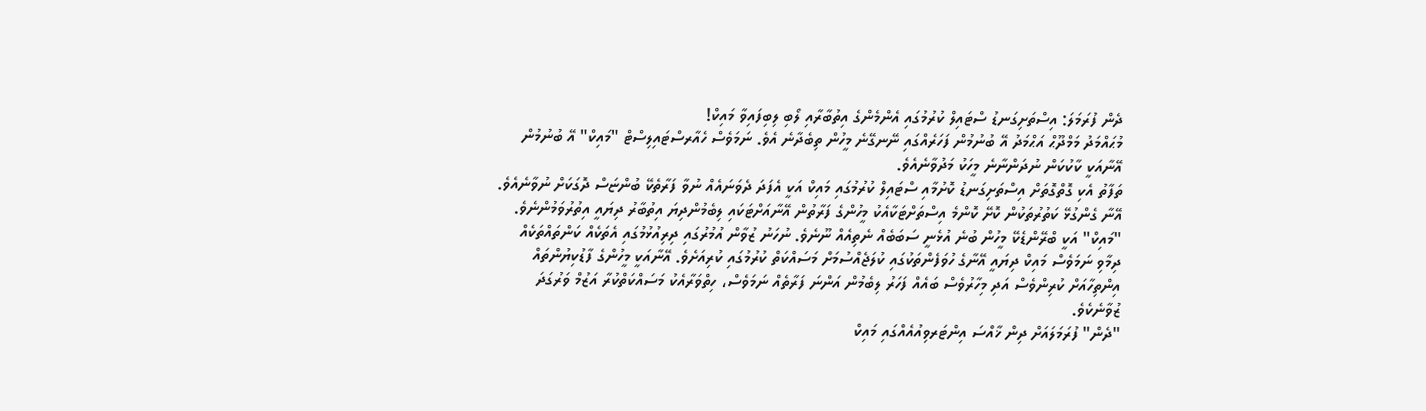ދެން ފުރަމަލަ: އިސްތަށިގަނޑު ސްޓައިލް ކުރުމުގައި އެންމެންގެ އިތުބާރާއި ލޯބި ލިބިފައިވާ މައިކް!
މުޙައްމަދު މަމްދޫޙް އަޙްމަދު އޭ ބުނުމުން ފަހަރެއްގައި ނޭނގޭނެ މީހުން ތިބެދާނެ އެވެ. ނަމަވެސް ހެއާރސްޓައިލިސްޓް "މައިކް" އޭ ބުނުމުން އޭނާއަކީ ކާކުކަން ނުދަންނާނެ މީހަކު މަދުވާނެއެވެ.
ތަފާތު އެކި ގޮތްގޮތަށް އިސްތަށިގަނޑު ކޮށުމާއި ސްޓައިލް ކުރުމުގައި މައިކް އަކީ އެފަދަ ދެވަނައެއް ނުވާ ފަރާތެކޭ ބުންޏަސް ދޮގަކަށް ނުވާނެއެވެ. އޭނާ ގެންގުޅޭ ކަތުރުތަކުން ކޮށޭ ކޮންމެ އިސްތަށްޓަކާއެކު މީހުންގެ ފަރާތުން އޭނާއަށްޓަކައި ލިބެމުންދިޔަ އިތުބާރު ދިޔައީ އިތުރުވަމުންނެވެ.
"މައިކް" އަކީ ބްރޭންޑެކޭ މީހުން ބުނެ އުޅެނީ ސަބަބެއް ނެތިއެއް ނޫނެވެ. ނުހަނު ޒުވާން އުމުރުގައި ދިރިއުޅުމުގައި އެތަކެއް ކަންތައްތަކެއް ދިމާވި ނަމަވެސް މައިކް ދިޔައީ އޭނާގެ ހުވަފެންތަކުގައި ކުލަޖެއްސުމަށް މަސައްކަތް ކުރުމުގައި ކުރިއަށެވެ. އޭނާއަކީ މީހުންގެ ފާޑުކިޔުންތައް އިންތިހާއަށް ކުރިންވެސް އަދި މިހާރުވެސް ބައެއް ފަހަރު ލިބެމުން އަންނަ ފަރާތެއް ނަމަވެސް، ހިތްވަރާއެކު މަސައްކަތްކުރާ އަޒުމް ވަރުގަދަ ޒުވާނެކެވެ.
"ދެން" ފުރަމަލައަށް ދިން ޚާއްސަ އިންޓަރވިއުއެއްގައި މައިކް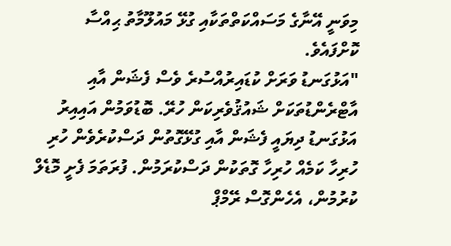މިވަނީ އޭނާގެ މަސައްކަތްތަކާއި ގުޅޭ މައުލޫމާތު ޙިއްސާ ކޮށްފައެވެ.
"އަޅުގަނޑު ވަރަށް ކުޑައިރުއްސުރެ ވެސް ފެޝަން އާއި އާޓްރެންޑުތަކަށް ޝައުޤުވެރިކަން ހުރޭ. ބޮޑުވަމުން އައިއިރު އަޅުގަނޑު ދިޔައީ ފެޝަން އާއި ގުޅޭގޮތުން ދަސްކުރެވެން ހުރި ހުރިހާ ކަމެއް ހުރިހާ ގޮތަކުން ދަސްކުރަމުން. ފުރަތަމަ ފެށީ މޮޑެލް ކުރުމުން، އެހެންގޮސް ރޭމްޕް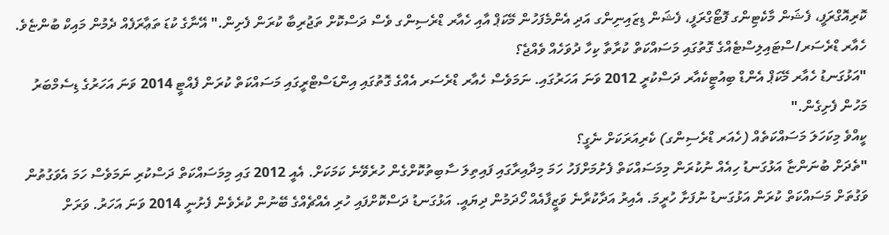ކޮރިއޮގްރަފީ، ފެޝަން މާކެޓިންގ ފޮޓޯގްރަފީ، ފެޝަން ޑިޒައިނިންގ އަދި އެންމެފަހުން މޭކަޕް އާއި ހެއާރ ޑްރެސިންގ ވެސް ދަސްކޮށް ތަޖުރިބާ ކުރަން ފެށިން." އޭނާގެ ކުޑަ ތަޢާރަފެއް ދެމުން މައިކް ބުންޏެވެ.
ހެއާރ ޑްރެސަރ/ސްޓައިލިސްޓެއްގެ ގޮތުގައި މަސައްކަތް ކުރާތާ ކިހާ ދުވަހެއް ވެއްޖެ؟
"އަޅުގަނޑު ހެއާރ މޭކަޕް އެންޑް ބިއުޓީކެއާރ ދަސްކުރީ 2012 ވަނަ އަހަރުގައި. ނަމަވެސް ހެއާރ ޑްރެސަރ އެއްގެ ގޮތުގައި އިންޑަސްޓްރީގައި މަސައްކަތް ކުރަން ފެއްޓީ 2014 ވަނަ އަހަރުގެ ޑިސެމްބަރު މަހުން ފެށިގެން."
ކީއްވެ މިކަހަލަ މަސައްކަތެއް (ހެއަރ ޑްރެސިންގ) ކެރިއަރަކަށް ނެގީ؟
"ތެދަށް ބުނަންޏާ އަޅުގަނޑު ހިއެއް ނުކުރަން މިމަސައްކަތް ފެށުމަށްފަހު ހަމަ މިދާއިރާގައި ފައިތިލަ ސާބިތުކޮށްގެން ހުރެވޭނެ ކަމަކަށް. އެއީ 2012 ގައި މިމަސައްކަތް ދަސްކުރި ނަމަވެސް ހަމަ އެވަގުތުން ވަގުތަށް މަސައްކަތް ކުރަން އަޅުގަނޑު ނުފަށާ ހުރީމަ. އެއިރު އަދާކުރާނެ ވަޒީފާއެއް ހޯދަމުން ދިޔައީ. އަޅުގަނޑު ދަސްކޮށްފައި ހުރި އެއްޗެއްގެ ބޭނުން ކުރެވެން ފެށުނީ 2014 ވަނަ އަހަރު. ވަރަށް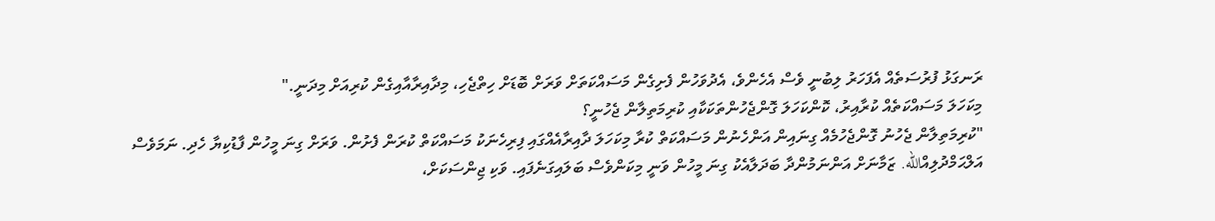ރަނގަޅު ފުރުސަތެއް އެފަހަރު ލިބުނީ ވެސް އެހެންވެ، އެދުވަހުން ފެށިގެން މަސައްކަތަށް ވަރަށް ބޮޑަށް ހިތްޖެހި، މިދާއިރާއާއިގެން ކުރިއަށް މިދަނީ."
މިކަހަލަ މަސައްކަތެއް ކުރާއިރު، ކޮންކަހަލަ ގޮންޖެހުންތަކަކާއި ކުރިމަތިލާން ޖެހުނީ؟
"ކުރިމަތިލާން ޖެހުނު ގޮންޖެހުމެއް ގިނައިން އަންހެނުން މަސައްކަތް ކުރާ މިކަހަލަ ދާއިރާއެއްގައި ފިރިހެނަކު މަސައްކަތް ކުރަން ފެށުން. ވަރަށް ގިނަ މީހުން ފާޑުކިޔާ ހެދި. ނަމަވެސް އަލްޙަމްދުލިއްالله. ޒަމާނަށް އަންނަމުންދާ ބަދަލާއެކު ގިނަ މީހުން ވަނީ މިކަންވެސް ބަލައިގަނެފައި. ވަކި ޖިންސަކަށް،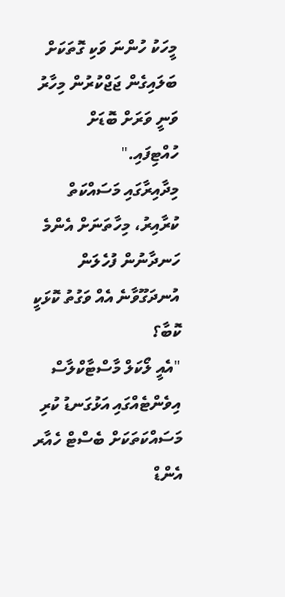މީހަކު ހުންނަ ވަކި ގޮތަކަށް ބަލައިގެން ޖަޖްކުރުން މިހާރު ވަނީ ވަރަށް ބޮޑަށް ހުއްޓިފައި."
މިދާއިރާގައި މަސައްކަތް ކުރާއިރު، މިހާތަނަށް އެންމެ ހަނދާނުން ފުހެލަން އުނދަގޫވާނެ އެއް ވަގުތު ކޮޅަކީ ކޮބާ؟
"އެއީ ލޯކަލް މާސްޓާކްލާސް އިވެންޓެއްގައި އަޅުގަނޑު ކުރި މަސައްކަތަކަށް ބެސްޓް ހެއާރ އެންޑް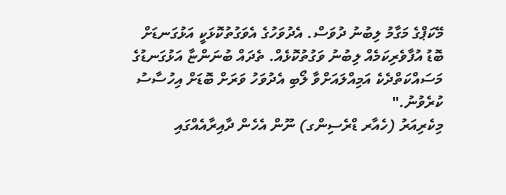މޭކަޕްގެ މަގާމު ލިބުނު ދުވަސް. އެދުވަހުގެ އެވަގުތުކޮޅަކީ އަޅުގަނޑަށް ބޮޑު އުފާވެރިކަމެއް ލިބުނު ވަގުތުކޮޅެއް. ތެދައް ބުނަންޏާ އަޅުގަނޑުގެ މަސައްކަތްދެކެ އަމިއްލައަށްވާ ލޯބި އެދުވަހު ވަރަށް ބޮޑަށް އިހުސާސު ކުރެވުނު."
މިކެރިއަރު (ހެއާރ ޑްރެސިންގ) ނޫން އެހެން ދާއިރާއެއްގައި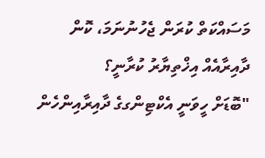މަސައްކަތް ކުރަން ޖެހުނުނަމަ، ކޮން ދާއިރާއެއް އިޚްތިޔާރު ކުރާނީ؟
"ބޮޑަށް ހީވަނީ އެކްޓިންގގެ ދާއިރާއިންހެން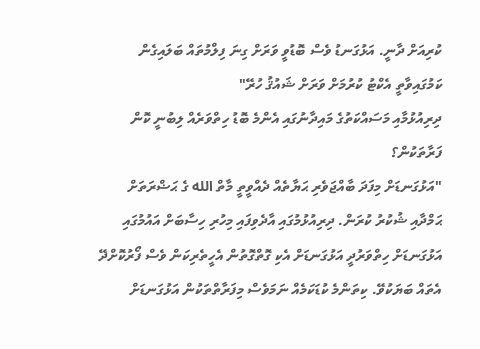ކުރިއަށް ދާނީ. އަޅުގަނޑު ވެސް ބޮޑުވީ ވަރަށް ގިނަ ފިލްމުތައް ބަލައިގެން ކަމުގައިވާތީ އެކްޓު ކުރުމަށް ވަރަށް ޝައުޤު ހުރޭ"
ދިރިއުޅުމާއި މަސައްކަތުގެ މައިދާނުގައި އެންމެ ބޮޑު ހިތްވަރެއް ލިބުނީ ކޮން ފަރާތަކުން؟
"އަޅުގަނޑަށް މިފަދަ ބާއްޖަވެރި ޙަޔާތެއް ދެއްވީތީ މާތް الله ގެ ޙަޟްރަތަށް ޙަމްދާއި ޝުކުރު ކުރަން. ދިރިއުޅުމުގައި އާދެވިފައި މިހުރި ހިސާބަށް އައުމުގައި އަޅުގަނޑަށް ހިތްވަރުދީ އަޅުގަނޑަށް އެކި ގޮތްގޮތުން އެހީތެރިކަން ވެސް ފޯރުކޮށްދޭ އެތައް ބަޔަކުވޭ. ކިތަންމެ ކުޑަކަމެއް ނަމަވެސް މިފަރާތްތަކުން އަޅުގަނޑަށް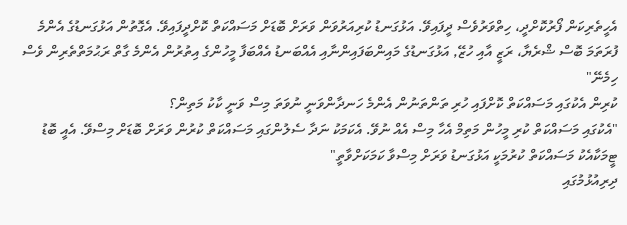އެހީތެރިކަން ފޯރުކޮށްދީ، ހިތްވަރުވެސް ދީފައިވޭ. އަޅުގަނޑު ކުރިއަރުވަން ވަރަށް ބޮޑަށް މަސައްކަތް ކޮށްދީފައިވޭ. އެގޮތުން އަޅުގަނޑުގެ އެންމެ ފުރަތަމަ ބޮސް ޝްރެޔާ، ރަޒީ އާއި ހުޒޭ, އަޅުގަނޑުގެ މައިންބަފައިންނާއި އެއްބަނޑު އެއްބަފާ މީހުންގެ އިތުރުން އެންމެ ގާތް ރަޙުމަތްތެރިން ވެސް ހިމެނޭ"
ކުރިން އެކުގައި މަސައްކަތް ކޮށްފައި ހުރި ތަންތަނުން އެންމެ ހަނދާންވަނީ ނުވަތަ މިސް ވަނީ ކާކު މަތިން؟
"އެކުގައި މަސައްކަތް ކުރި މީހުން މަތިމް އެހާ މިސް އެއް ނުވޭ. އެކަމަކު ނަދާ ސެލުންގައި މަސައްކަތް ކުރުން ވަރަށް ބޮޑަށް މިސްވޭ. އެއީ ބޮޑު ޓީމަކާއެކު މަސައްކަތް ކުރުމަކީ އަޅުގަނޑު ވަރަށް މިސްވާ ކަމަކަށްވާތީ"
ދިރިއުޅުމުގައި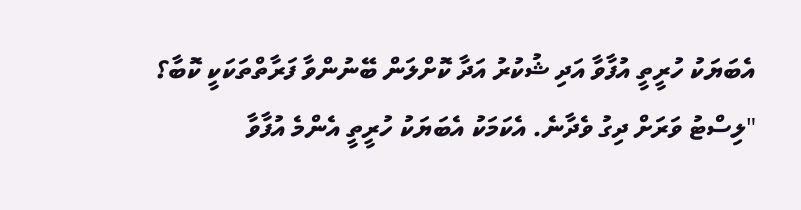އެބަޔަކު ހުރީތީ އުފާވާ އަދި ޝުކުރު އަދާ ކޮށްލަން ބޭނުންވާ ފަރާތްތަކަކީ ކޮބާ؟
"ލިސްޓު ވަރަށް ދިގު ވެދާނެ. އެކަމަކު އެބަޔަކު ހުރީތީ އެންމެ އުފާވާ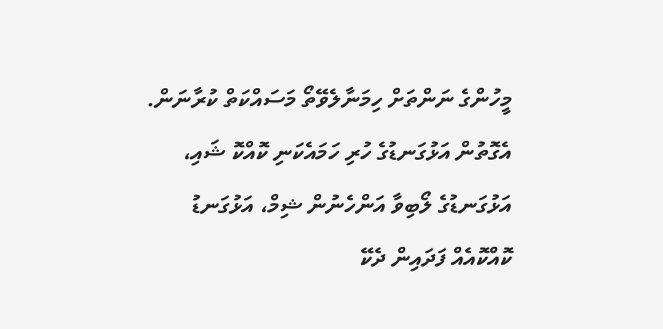މީހުންގެ ނަންތަށް ހިމަނާލެވޭތޯ މަސައްކަތް ކުރާނަން. އެގޮތުން އަޅުގަނޑުގެ ހުރި ހަމައެކަނި ކޮއްކޮ ޝައި، އަޅުގަނޑުގެ ލޯބިވާ އަންހެނުން ޝިމް، އަޅުގަނޑު ކޮއްކޮއެއް ފަދައިން ދެކޭ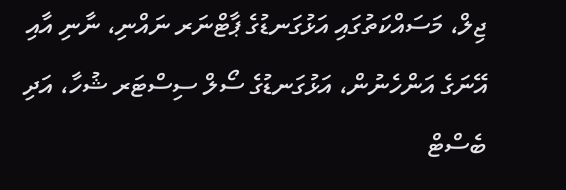ޖިލް، މަސައްކަތުގައި އަޅުގަނޑުގެ ޕާޓްނަރ ނައްނި، ނާނި އާއި އޭނަގެ އަންހެނުން، އަޅުގަނޑުގެ ސޯލް ސިސްޓަރ ޝުހާ، އަދި ބެސްޓް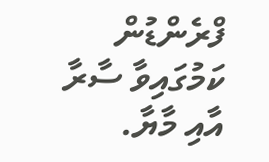ފްރެންޑުން ކަމުގައިވާ ސާރާ އާއި މާޔާ.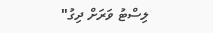ލިސްޓު ވަރަށް ދިގު"